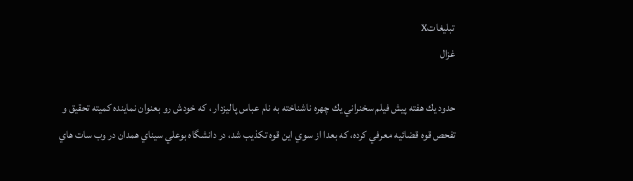تبليغاتX
غزال

حدود يك هفته پيش فيلم سخنراني يك چهره ناشناخته به نام عباس پاليزدار ، كه خودش رو بعنوان نماينده كميته تحقيق و تفحص قوه قضائيه معرفي كرده، كه بعدا از سوي اين قوه تكذيب شد، در دانشگاه بوعلي سيناي همدان در وب سات هاي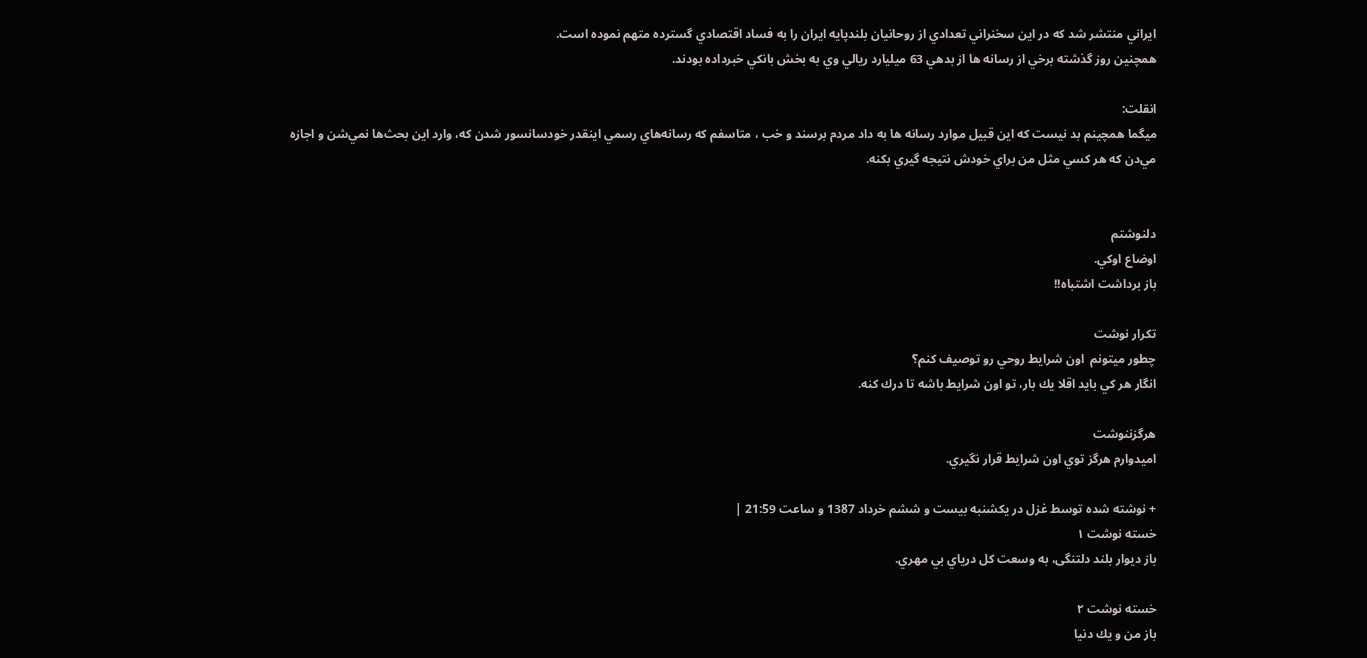ايراني منتشر شد كه در اين سخنراني تعدادي از روحانيان بلندپايه ايران را به فساد اقتصادي گسترده متهم نموده است.
همچنين روز گذشته برخي از رسانه ها از بدهي 63 ميليارد ريالي وي به بخش بانکي خبرداده بودند.

انقلت:
ميگما همچينم بد نيست كه اين قبيل موارد رسانه ها به داد مردم برسند و خب ، متاسفم كه رسانه‌هاي رسمي اينقدر خودسانسور شدن كه، وارد اين بحث‌ها نمي‌شن و اجازه مي‌دن كه هر كسي مثل من براي خودش نتيجه گيري بكنه.


دلنوشتم
اوضاع اوكي.
باز برداشت اشتباه!!

تكرار نوشت
چطور ميتونم  اون شرايط روحي رو توصيف كنم؟
انگار هر كي بايد اقلا يك بار، تو اون شرايط باشه تا درك كنه.

هرگزننوشت
اميدوارم هرگز توي اون شرايط قرار نگيري.

+ نوشته شده توسط غزل در یکشنبه بیست و ششم خرداد 1387 و ساعت 21:59 |
خسته نوشت ۱
باز دیوار بلند دلتنگی، به وسعت كل درياي بي مهري.

خسته نوشت ۲
باز من و يك دنيا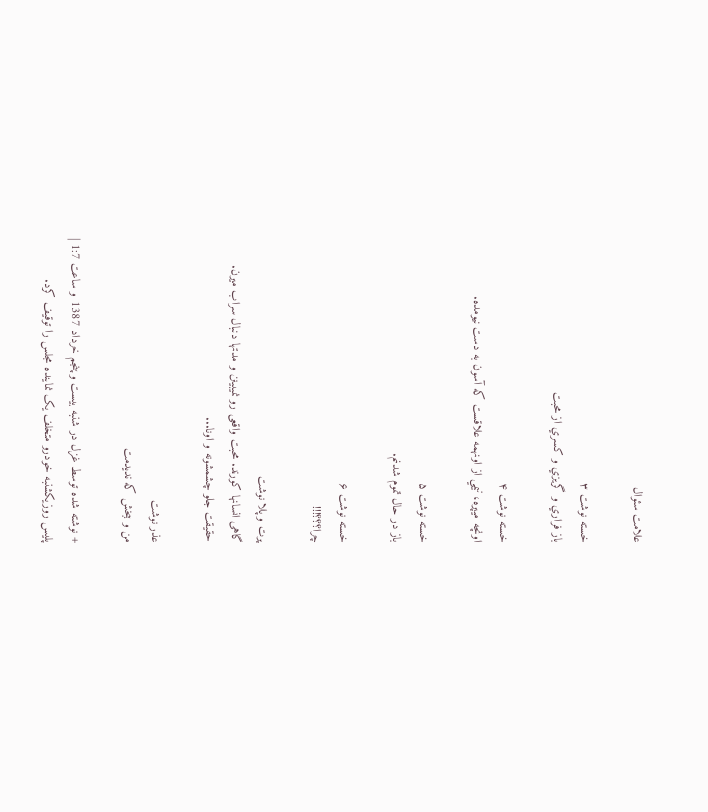علامت سئوال

خسته نوشت ۳
باز فراري و گريزي و كسري از محبت

خسته نوشت ۴
اونچه ميپره، نيمي از اونهمه علاقست كه آسون به دست نيومده.

خسته نوشت ۵
باز در حال تموم شدنم.

خسته نوشت ۶
چرا؟؟؟!!!

پرت و پلا نوشت
گاهی انسانها کورند. محبت واقعی رو نمیبینن و مدتها دنبال سراب میرن.
حقیقت جلو چشمشونه و اونا...

عذر نوشت
من و ببخش که ندیدمت

+ نوشته شده توسط غزل در شنبه بیست و پنجم خرداد 1387 و ساعت 1:7 |
پلیس روزیکشنبه خودرو متخلف یک نماینده مجلس را توقیف کرد.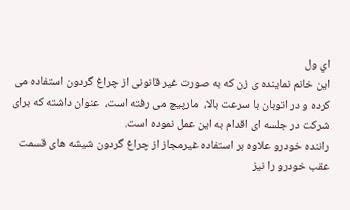اي ول
این خانم نماینده ی زن که به صورت غیر قانونی از چراغ گردون استفاده می کرده و در اتوبان با سرعت بالا،  مارپیچ می رفته است،  عنوان داشته که برای شرکت در جلسه ای اقدام به این عمل نموده است.
راننده خودرو علاوه بر استفاده غیرمجاز از چراغ گردون شیشه های قسمت عقب خودرو را نیز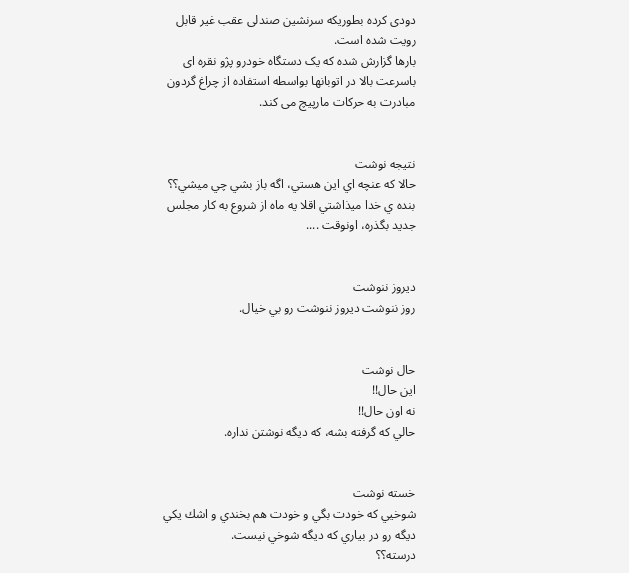دودی کرده بطوریکه سرنشین صندلی عقب غیر قابل رویت شده است.
بارها گزارش شده که یک دستگاه خودرو پژو نقره ای باسرعت بالا در اتوبانها بواسطه استفاده از چراغ گردون مبادرت به حرکات مارپیچ می کند.


نتيجه نوشت
حالا كه عنچه اي اين هستي، اگه باز بشي چي ميشي؟؟
بنده ي خدا ميذاشتي اقلا يه ماه از شروع به كار مجلس جديد بگذره، اونوقت ....


ديروز ننوشت
روز ننوشت ديروز ننوشت رو بي خيال.


حال نوشت
اين حال!!
نه اون حال!!
حالي كه گرفته بشه، كه ديگه نوشتن نداره.


خسته نوشت
شوخيي كه خودت بگي و خودت هم بخندي و اشك يكي ديگه رو در بياري كه ديگه شوخي نيست.
درسته؟؟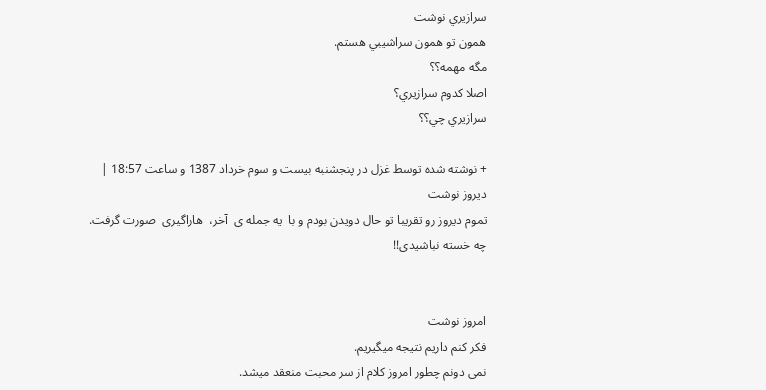سرازيري نوشت
همون تو همون سراشيبي هستم.
مگه مهمه؟؟
اصلا كدوم سرازيري؟
سرازيري چي؟؟

+ نوشته شده توسط غزل در پنجشنبه بیست و سوم خرداد 1387 و ساعت 18:57 |
دیروز نوشت
تموم دیروز رو تقریبا تو حال دویدن بودم و با  یه جمله ی  آخر،  هاراگیری  صورت گرفت.
چه خسته نباشیدی!!


امروز نوشت
فکر کنم داریم نتیجه میگیریم.
نمی دونم چطور امروز کلام از سر محبت منعقد میشد.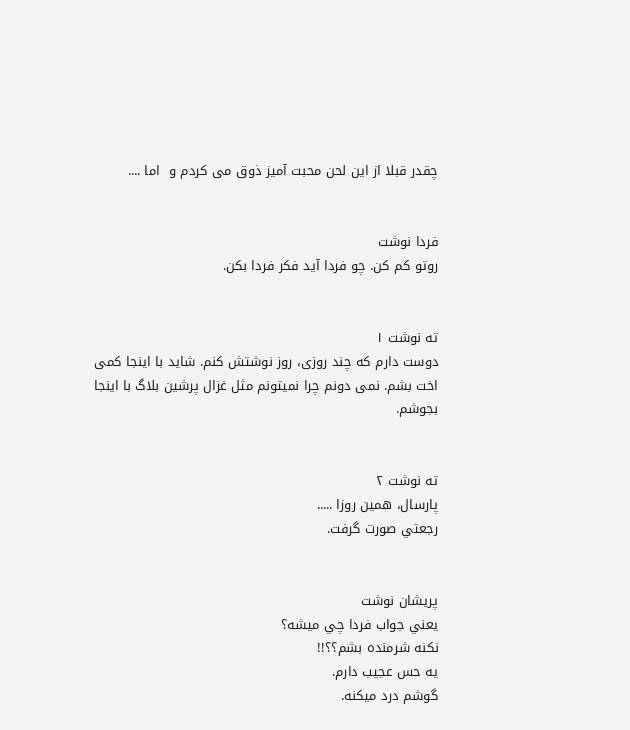چقدر قبلا از این لحن محبت آمیز ذوق می کردم و  اما ....


فردا نوشت
روتو كم كن. چو فردا آيد فكر فردا بكن.


ته نوشت ۱
دوست دارم که چند روزی، روز نوشتش کنم. شاید با اینجا کمی اخت بشم. نمی دونم چرا نمیتونم مثل غزال پرشین بلاگ با اینجا بجوشم.


ته نوشت ۲
پارسال، همين روزا .....
رجعتي صورت گرفت.


پريشان نوشت
يعني جواب فردا چي ميشه؟
نكنه شرمنده بشم؟؟!!
يه حس عجيب دارم.
گوشم درد ميكنه.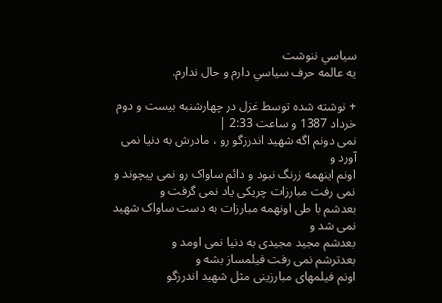سياسي ننوشت
يه عالمه حرف سياسي دارم و حال ندارم.

+ نوشته شده توسط غزل در چهارشنبه بیست و دوم خرداد 1387 و ساعت 2:33 |
نمی دونم اگه شهید اندرزگو رو ، مادرش به دنیا نمی آورد و
اونم اینهمه زرنگ نبود و دائم ساواک رو نمی پیچوند و
نمی رفت مبارزات چریکی یاد نمی گرفت و
بعدشم با طی اونهمه مبارزات به دست ساواک شهید نمی شد و
بعدشم مجید مجیدی به دنیا نمی اومد و
بعدترشم نمی رفت فیلمساز بشه و
اونم فیلمهای مبارزینی مثل شهید اندرزگو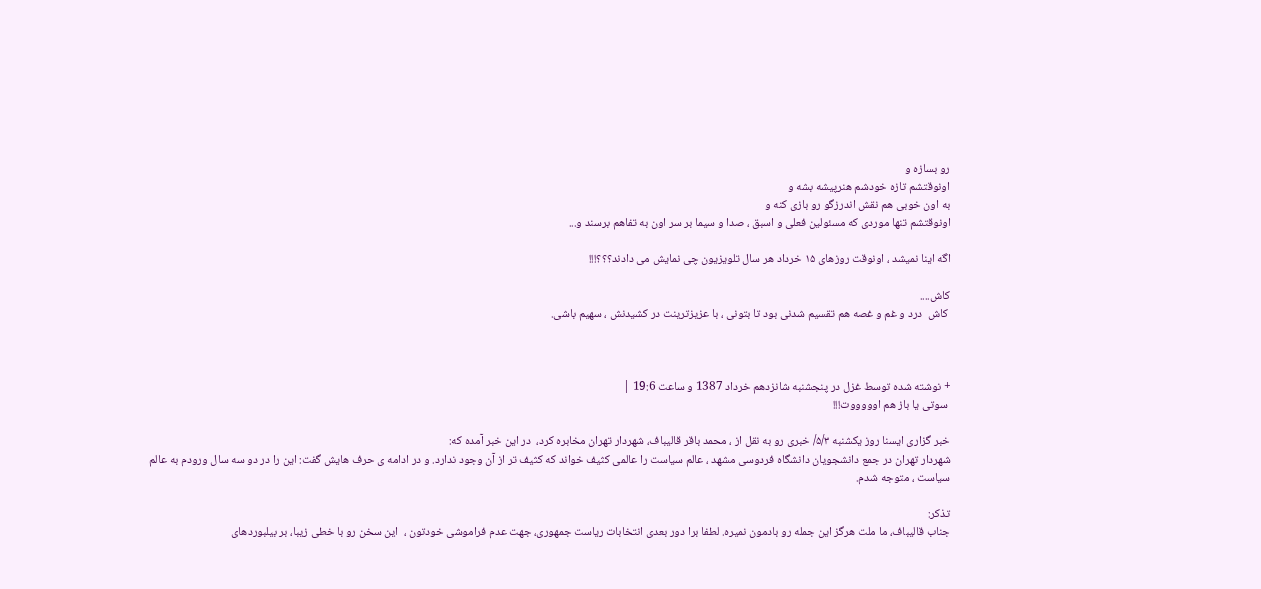رو بسازه و
اونوقتشم تازه خودشم هنرپیشه بشه و
به اون خوبی هم نقش اندرزگو رو بازی کنه و
اونوقتشم تنها موردی که مسئولین فعلی و اسبق ، صدا و سیما بر سر اون به تفاهم برسند و...

اگه اینا نمیشد ، اونوقت روزهای ۱۵ خرداد هر سال تلویزیون چی نمایش می دادند؟؟؟!!!

کاش....
 کاش  درد و غم و غصه هم تقسیم شدنی بود تا بتونی ، با عزیزترینت در کشیدنش ، سهیم باشی.



+ نوشته شده توسط غزل در پنجشنبه شانزدهم خرداد 1387 و ساعت 19:6 |
 سوتی یا باز هم اوووووت!!!

خبر گزاری ایسنا روز یکشنبه ۵/۳/ خبری رو به نقل از ، محمد باقر قالیباف، شهردار تهران مخابره کرد،  در این خبر آمده که:
شهردار تهران در جمع دانشجویان دانشگاه فردوسی مشهد ، عالم سیاست را عالمی کثیف خواند که کثیف تر از آن وجود ندارد. و در ادامه ی حرف هایش گفت: این را در دو سه سال ورودم به عالم سیاست ، متوجه شدم.

تذکر:
جناب قالیباف، ما ملت هرگز این جمله رو بادمون نمیره. لطفا برا دور بعدی انتخابات ریاست جمهوری، جهت عدم فراموشی خودتون ،  این سخن رو با خطی زیبا، بر بیلبوردهای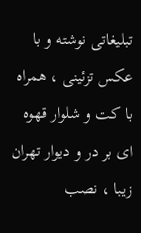تبلیغاتی نوشته و با عکس تزئینی ، همراه با کت و شلوار قهوه ای بر در و دیوار تهران زیبا ، نصب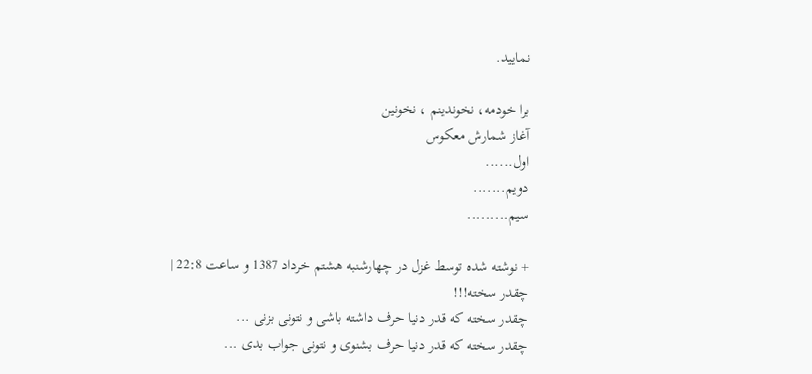نمایید.

برا خودمه، نخوندینم ، نخونین
آغاز شمارش معکوس
اول......
دویم.......
سیم.........

+ نوشته شده توسط غزل در چهارشنبه هشتم خرداد 1387 و ساعت 22:8 |
چقدر سخته!!!
چقدر سخته که قدر دنیا حرف داشته باشی و نتونی بزنی ...
چقدر سخته که قدر دنیا حرف بشنوی و نتونی جواب بدی ...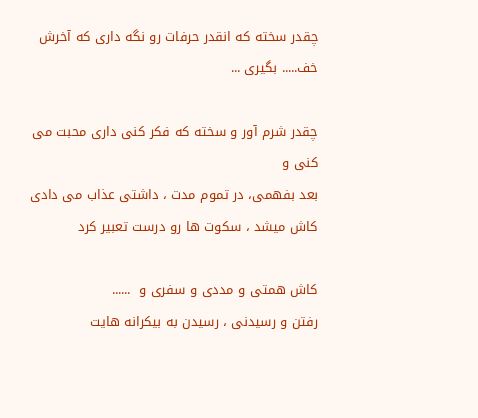چقدر سخته که انقدر حرفات رو نگه داری که آخرش خف..... بگیری ...

چقدر شرم آور و سخته که فکر کنی داری محبت می کنی و
بعد بفهمی، در تموم مدت ، داشتی عذاب می دادی
کاش میشد ، سکوت ها رو درست تعبیر کرد

کاش همتی و مددی و سفری و  ......
رفتن و رسیدنی ، رسیدن به بیکرانه هایت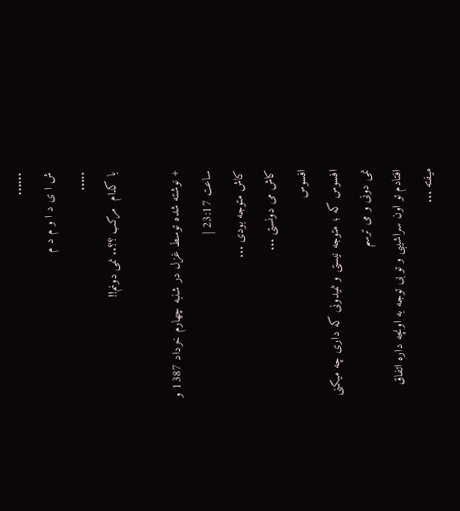......
ش ا ی د ا و م د م
.....
با کدام  مرکب ؟؟.. نمی دونم!!

+ نوشته شده توسط غزل در شنبه چهارم خرداد 1387 و ساعت 23:17 |
کاش متوجه بودی ...
کاش می دونستی ...
افسوس
افسوس که ؛ متوجه نیستی و نمیدونی که داری چه میکنی
نمی دونی و می ترسم
افتادم تو اون سراشیبی و تو بی توجه به اونچه داره اتفاق میفته ...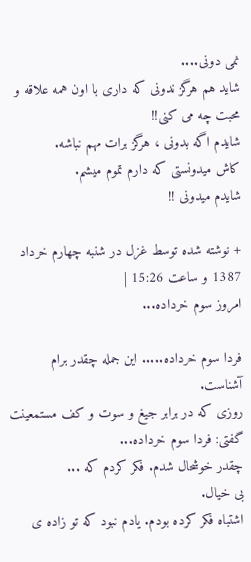نمی دونی....
شاید هم هرگز ندونی که داری با اون همه علاقه و محبت چه می کنی!!
شایدم اگه بدونی ، هرگز برات مهم نباشه.
کاش میدونستی که دارم تموم میشم.
شایدم میدونی !!

+ نوشته شده توسط غزل در شنبه چهارم خرداد 1387 و ساعت 15:26 |
امروز سوم خرداده...

فردا سوم خرداده..... این جمله چقدر برام آشناست.
روزی که در برابر جیغ و سوت و کف مستمعینت گفتی: فردا سوم خرداده...
چقدر خوشحال شدم. فکر کردم که ...
بی خیال.
اشتباه فکر کرده بودم. یادم نبود که تو زاده ی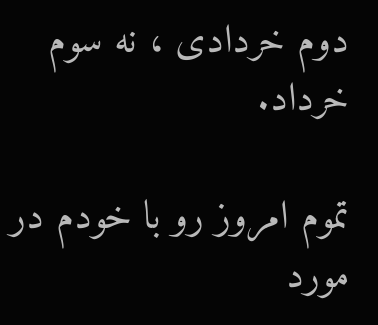دوم خردادی ، نه سوم خرداد.

تموم امروز رو با خودم در مورد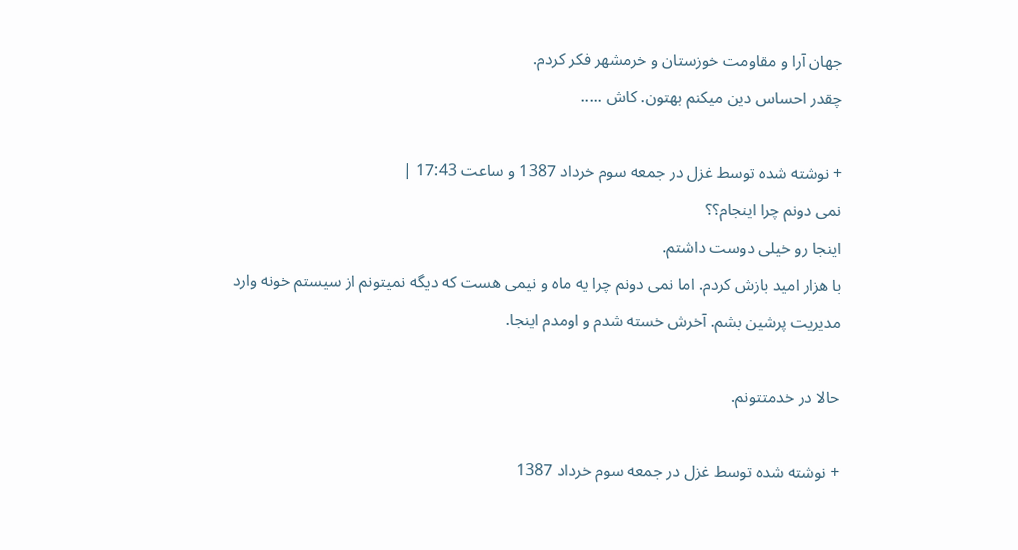جهان آرا و مقاومت خوزستان و خرمشهر فکر کردم.
چقدر احساس دین میکنم بهتون. کاش .....

+ نوشته شده توسط غزل در جمعه سوم خرداد 1387 و ساعت 17:43 |
نمی دونم چرا اینجام؟؟
اینجا رو خیلی دوست داشتم.
با هزار امید بازش کردم. اما نمی دونم چرا یه ماه و نیمی هست که دیگه نمیتونم از سیستم خونه وارد مدیریت پرشین بشم. آخرش خسته شدم و اومدم اینجا.

حالا در خدمتتونم.

+ نوشته شده توسط غزل در جمعه سوم خرداد 1387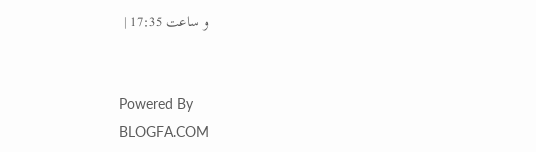و ساعت 17:35 |


Powered By
BLOGFA.COM